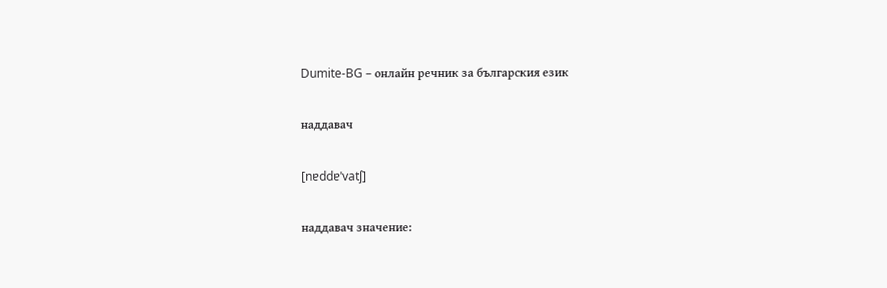Dumite-BG – онлайн речник за българския език

наддавач

[nɐddɐˈvatʃ]

наддавач значение: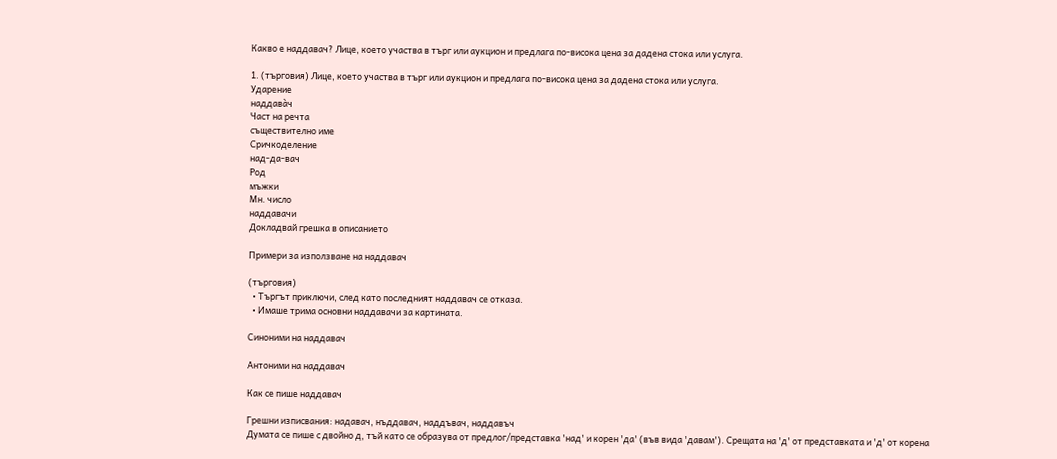Какво е наддавач? Лице, което участва в търг или аукцион и предлага по-висока цена за дадена стока или услуга.

1. (търговия) Лице, което участва в търг или аукцион и предлага по-висока цена за дадена стока или услуга.
Ударение
наддава̀ч
Част на речта
съществително име
Сричкоделение
над-да-вач
Род
мъжки
Мн. число
наддавачи
Докладвай грешка в описанието

Примери за използване на наддавач

(търговия)
  • Търгът приключи, след като последният наддавач се отказа.
  • Имаше трима основни наддавачи за картината.

Синоними на наддавач

Антоними на наддавач

Как се пише наддавач

Грешни изписвания: надавач, нъддавач, наддъвач, наддавъч
Думата се пише с двойно д, тъй като се образува от предлог/представка 'над' и корен 'да' (във вида 'давам'). Срещата на 'д' от представката и 'д' от корена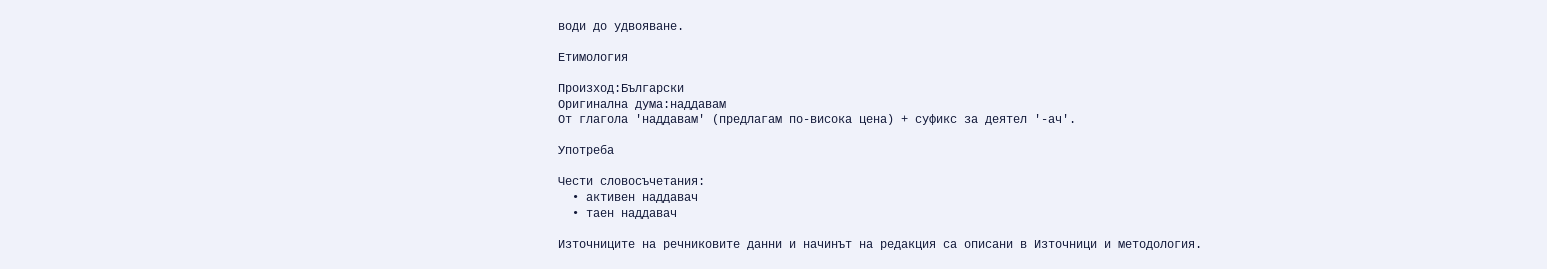води до удвояване.

Етимология

Произход:Български
Оригинална дума:наддавам
От глагола 'наддавам' (предлагам по-висока цена) + суфикс за деятел '-ач'.

Употреба

Чести словосъчетания:
  • активен наддавач
  • таен наддавач

Източниците на речниковите данни и начинът на редакция са описани в Източници и методология.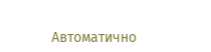Автоматично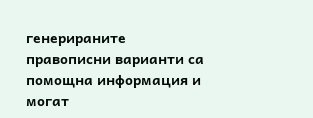генерираните правописни варианти са помощна информация и могат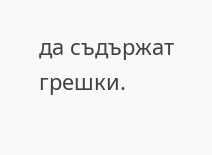да съдържат грешки.